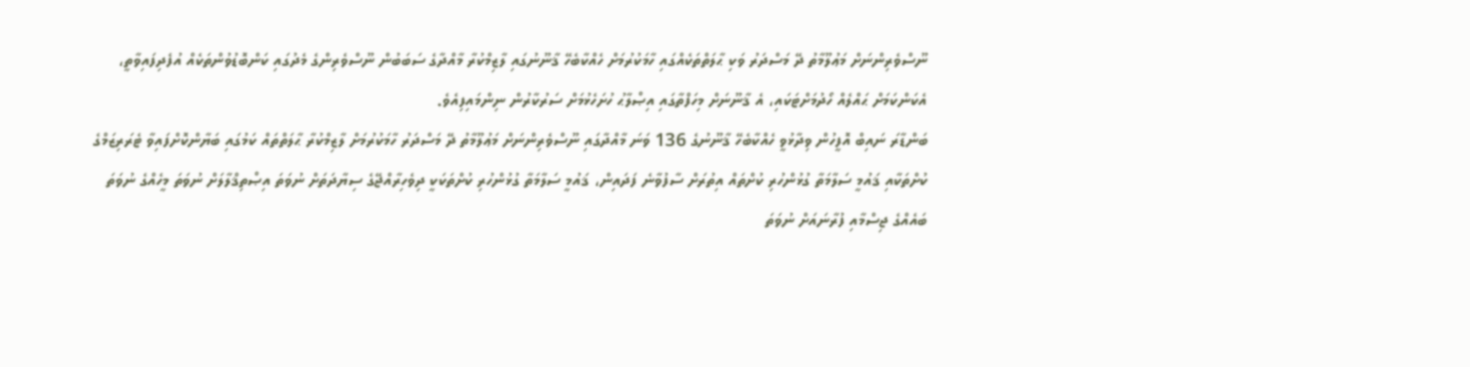ނޫސްވެރިންނަށް މަޢުލޫމާތު ދޭ މަސްދަރު ވަކި ޙާލަތްތަކެއްގައި ހާމަކުރުމަށް ހެއްކާބެހޭ ޤާނޫނުގައި ލާޒިމްކުރާ މާއްދާގެ ސަބަބުން ނޫސްވެރިންގެ މެދުގައި ކަންބޮޑުވުންތަކެއް އުފެދިފައިވާތީ، އެކަންކަމަށް ޙައްލެއް ހޯދުމަށްޓަކައި، އެ ޤާނޫނަށް މިހަފްތާގައި އިޞްލާޙު ހުށަހެޅުމަށް ސަރުކާރުން ނިންމައިފިއެވެ.
ބަންޑާރަ ނައިބް އޮފީހުން ވިދާޅުވީ ހެއްކާބެހޭ ޤާނޫނުގެ 136 ވަނަ މާއްދާގައި ނޫސްވެރިންނަށް މަޢުލޫމާތު ދޭ މަސްދަރު ހާމަކުރުމަށް ލާޒިމްކުރާ ޙާލަތްތައް ކަމުގައި ބަޔާންކޮށްފައިވާ ޓެރަރިޒަމްގެ ކުށްތަކާއި ޤައުމީ ސަލާމަތާ ގުޅުންހުރި ކުށްތައް އިތުރަށް ސާފުވާނެ ފަދައިން، ޤައުމީ ސަލާމަތާ ގުޅުންހުރި ކުށްތަކަކީ ދިވެހިރާއްޖޭގެ ސިޔާދަތަށް ނުވަތަ އިޞްތިޤްލާލަށް ނުވަތަ މީހެއްގެ ނުވަތަ ބައެއްގެ ޖިސްމާއި ފުރާނައަށް ނުވަތަ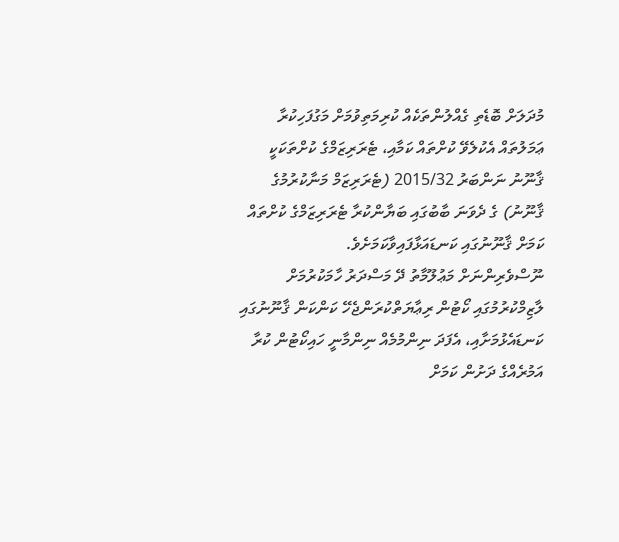މުދަލަށް ބޮޑެތި ގެއްލުންތަކެއް ކުރިމަތިވުމަށް މަގުފަހިކުރާ ޢަމަލުތައް އެކުލެވޭ ކުށްތައް ކަމާއި، ޓެރަރިޒަމްގެ ކުށްތަކަކީ ޤާނޫނު ނަންބަރު 2015/32 (ޓެރަރިޒަމް މަނާކުރުމުގެ ޤާނޫނު) ގެ ދެވަނަ ބާބުގައި ބަޔާންކުރާ ޓެރަރިޒަމްގެ ކުށްތައް ކަމަށް ޤާނޫނުގައި ކަނޑައަޅާފައިވާކަމަށެވެ.
ނޫސްވެރިންނަށް މަޢުލޫމާތު ދޭ މަސްދަރު ހާމަކުރުމަށް ލާޒިމްކުރުމުގައި ކޯޓުން ރިޢާޔަތްކުރަންޖެހޭ ކަންކަން ޤާނޫނުގައި ކަނޑައެޅުމަށާއި، އެފަދަ ނިންމުމެއް ނިންމާނީ ހައިކޯޓުން ކުރާ އަމުރެއްގެ ދަށުން ކަމަށް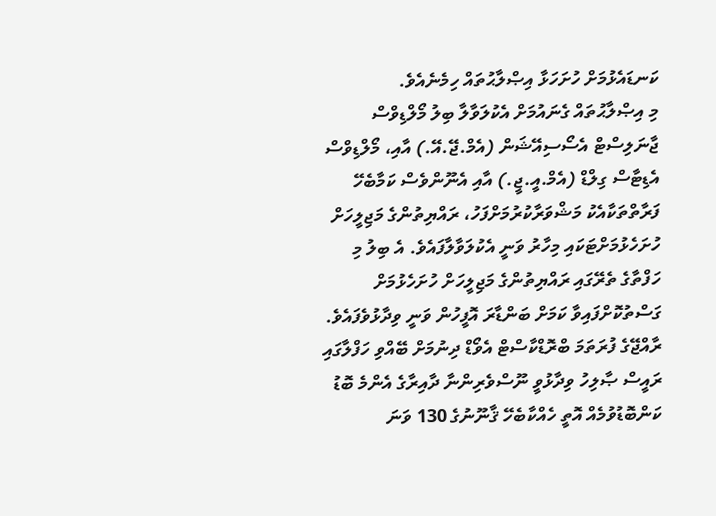ކަނޑައެޅުމަށް ހުށަހަޅާ އިޞްލާޙުތައް ހިމެނެއެވެ.
މި އިޞްލާޙުތައް ގެނައުމަށް އެކުލަވާލާ ބިލު މޯލްޑިވްސް ޖާނަލިސްޓް އެސޯސިއޭޝަން (އެމް.ޖޭ.އޭ.) އާއި، މޯލްޑިވްސް އެޑިޓާސް ގިލްޑް (އެމް.އީ.ޖީ.) އާއި އެނޫންވެސް ކަމާބެހޭ ފަރާތްތަކާއެކު މަޝްވަރާކުރުމަށްފަހު، ރައްޔިތުންގެ މަޖިލީހަށް ހުށަހެޅުމަށްޓަކައި މިހާރު ވަނީ އެކުލަވާލާފައެވެ. އެ ބިލު މި ހަފްތާގެ ތެރޭގައި ރައްޔިތުންގެ މަޖިލީހަށް ހުށަހެޅުމަށް ގަސްތުކޮށްފައިވާ ކަމަށް ބަންޑާރަ އޮފީހުން ވަނީ ވިދާޅުވެފައެވެ.
ރާއްޖޭގެ ފުރަތަމަ ބްރޮޑްކާސްޓް އެވޯޑް ދިނުމަށް ބޭއްވި ހަފްލާގައި ރައީސް ޞާލިހު ވިދާޅުވީ ނޫސްވެރިންނާ ދާއިރާގެ އެންމެ ބޮޑު ކަންބޮޑުވުމެއް އޮތީ ހެއްކާބެހޭ ޤާނޫނުގެ 130 ވަނަ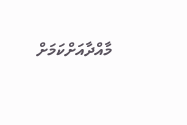މާއްދާއަށްކަމަށް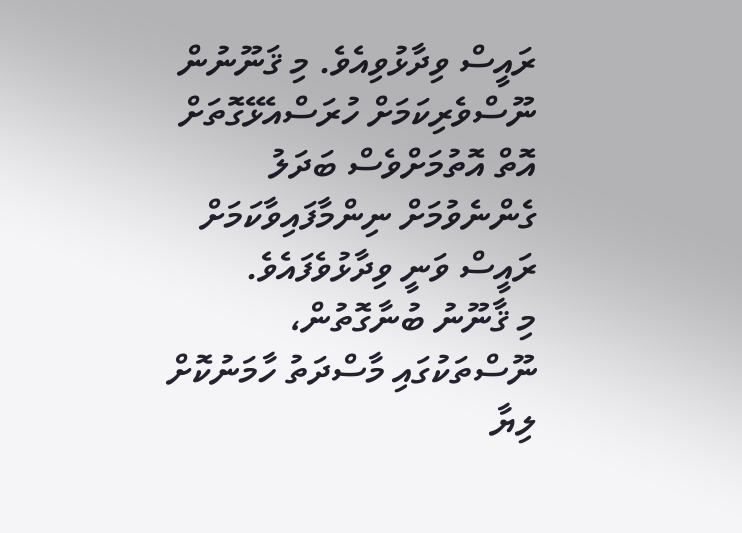ރައީސް ވިދާޅުވިއެވެ. މި ޤަނޫނުން ނޫސްވެރިކަމަށް ހުރަސްއެޅޭގޮތަށް އޮތް އޮތުމަށްވެސް ބަދަލު ގެންނެވުމަށް ނިންމާފައިވާކަމަށް ރައީސް ވަނީ ވިދާޅުވެފައެވެ.
މި ޤާނޫނު ބުނާގޮތުން، ނޫސްތަކުގައި މާސްދަތު ހާމަނުކޮށް ލިޔާ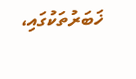ޚަބަރުތަކުގައި،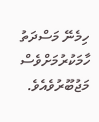ހިމެނޭ މަސްދަތު ހާމަކުރުމަށްވެސް މަޖުބޫރުވެއެވެ.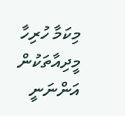މިކަމާ ހުރިހާ މީދިއާތަކުން އަންނަނީ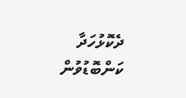ދެކޮޅުހަދާ ކަންބޮޑުވުން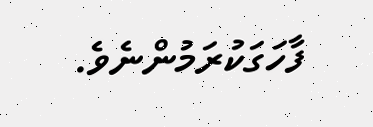ފާހަގަކުރަމުންނެވެ.